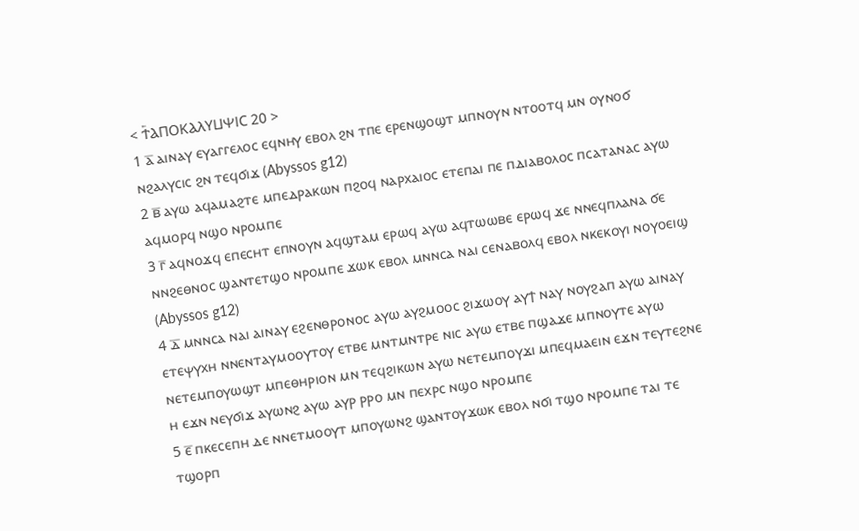< Ϯ⳰ⲀⲠⲞⲔⲀⲖⲨⳘⲮⲒⲤ 20 >
1 ⲁ̅ ⲁⲓⲛⲁⲩ ⲉⲩⲁⲅⲅⲉⲗⲟⲥ ⲉϥⲛⲏⲩ ⲉⲃⲟⲗ ϩⲛ ⲧⲡⲉ ⲉⲣⲉⲛϣⲟϣⲧ ⲙⲡⲛⲟⲩⲛ ⲛⲧⲟⲟⲧϥ ⲙⲛ ⲟⲩⲛⲟϭ ⲛϩⲁⲗⲩⲥⲓⲥ ϩⲛ ⲧⲉϥϭⲓϫ (Abyssos g12)
2 ⲃ̅ ⲁⲩⲱ ⲁϥⲁⲙⲁϩⲧⲉ ⲙⲡⲉⲇⲣⲁⲕⲱⲛ ⲡϩⲟϥ ⲛⲁⲣⲭⲁⲓⲟⲥ ⲉⲧⲉⲡⲁⲓ ⲡⲉ ⲡⲇⲓⲁⲃⲟⲗⲟⲥ ⲡⲥⲁⲧⲁⲛⲁⲥ ⲁⲩⲱ ⲁϥⲙⲟⲣϥ ⲛϣⲟ ⲛⲣⲟⲙⲡⲉ
3 ⲅ̅ ⲁϥⲛⲟϫϥ ⲉⲡⲉⲥⲏⲧ ⲉⲡⲛⲟⲩⲛ ⲁϥϣⲧⲁⲙ ⲉⲣⲱϥ ⲁⲩⲱ ⲁϥⲧⲱⲱⲃⲉ ⲉⲣⲱϥ ϫⲉ ⲛⲛⲉϥⲡⲗⲁⲛⲁ ϭⲉ ⲛⲛϩⲉⲑⲛⲟⲥ ϣⲁⲛⲧⲉⲧϣⲟ ⲛⲣⲟⲙⲡⲉ ϫⲱⲕ ⲉⲃⲟⲗ ⲙⲛⲛⲥⲁ ⲛⲁⲓ ⲥⲉⲛⲁⲃⲟⲗϥ ⲉⲃⲟⲗ ⲛⲕⲉⲕⲟⲩⲓ ⲛⲟⲩⲟⲉⲓϣ (Abyssos g12)
4 ⲇ̅ ⲙⲛⲛⲥⲁ ⲛⲁⲓ ⲁⲓⲛⲁⲩ ⲉϩⲉⲛⲑⲣⲟⲛⲟⲥ ⲁⲩⲱ ⲁⲩϩⲙⲟⲟⲥ ϩⲓϫⲱⲟⲩ ⲁⲩϯ ⲛⲁⲩ ⲛⲟⲩϩⲁⲡ ⲁⲩⲱ ⲁⲓⲛⲁⲩ ⲉⲧⲉⲯⲩⲭⲏ ⲛⲛⲉⲛⲧⲁⲩⲙⲟⲟⲩⲧⲟⲩ ⲉⲧⲃⲉ ⲙⲛⲧⲙⲛⲧⲣⲉ ⲛⲓⲥ ⲁⲩⲱ ⲉⲧⲃⲉ ⲡϣⲁϫⲉ ⲙⲡⲛⲟⲩⲧⲉ ⲁⲩⲱ ⲛⲉⲧⲉⲙⲡⲟⲩⲱϣⲧ ⲙⲡⲉⲑⲏⲣⲓⲟⲛ ⲙⲛ ⲧⲉϥϩⲓⲕⲱⲛ ⲁⲩⲱ ⲛⲉⲧⲉⲙⲡⲟⲩϫⲓ ⲙⲡⲉϥⲙⲁⲉⲓⲛ ⲉϫⲛ ⲧⲉⲩⲧⲉϩⲛⲉ ⲏ ⲉϫⲛ ⲛⲉⲩϭⲓϫ ⲁⲩⲱⲛϩ ⲁⲩⲱ ⲁⲩⲣ ⲣⲣⲟ ⲙⲛ ⲡⲉⲭⲣⲥ ⲛϣⲟ ⲛⲣⲟⲙⲡⲉ
5 ⲉ̅ ⲡⲕⲉⲥⲉⲡⲏ ⲇⲉ ⲛⲛⲉⲧⲙⲟⲟⲩⲧ ⲙⲡⲟⲩⲱⲛϩ ϣⲁⲛⲧⲟⲩϫⲱⲕ ⲉⲃⲟⲗ ⲛϭⲓ ⲧϣⲟ ⲛⲣⲟⲙⲡⲉ ⲧⲁⲓ ⲧⲉ ⲧϣⲟⲣⲡ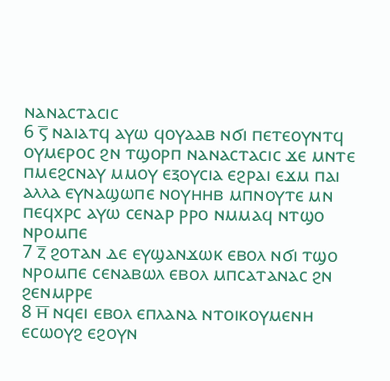ⲛⲁⲛⲁⲥⲧⲁⲥⲓⲥ
6 ⲋ̅ ⲛⲁⲓⲁⲧϥ ⲁⲩⲱ ϥⲟⲩⲁⲁⲃ ⲛϭⲓ ⲡⲉⲧⲉⲟⲩⲛⲧϥ ⲟⲩⲙⲉⲣⲟⲥ ϩⲛ ⲧϣⲟⲣⲡ ⲛⲁⲛⲁⲥⲧⲁⲥⲓⲥ ϫⲉ ⲙⲛⲧⲉ ⲡⲙⲉϩⲥⲛⲁⲩ ⲙⲙⲟⲩ ⲉⲝⲟⲩⲥⲓⲁ ⲉϩⲣⲁⲓ ⲉϫⲙ ⲡⲁⲓ ⲁⲗⲗⲁ ⲉⲩⲛⲁϣⲱⲡⲉ ⲛⲟⲩⲏⲏⲃ ⲙⲡⲛⲟⲩⲧⲉ ⲙⲛ ⲡⲉϥⲭⲣⲥ ⲁⲩⲱ ⲥⲉⲛⲁⲣ ⲣⲣⲟ ⲛⲙⲙⲁϥ ⲛⲧϣⲟ ⲛⲣⲟⲙⲡⲉ
7 ⲍ̅ ϩⲟⲧⲁⲛ ⲇⲉ ⲉⲩϣⲁⲛϫⲱⲕ ⲉⲃⲟⲗ ⲛϭⲓ ⲧϣⲟ ⲛⲣⲟⲙⲡⲉ ⲥⲉⲛⲁⲃⲱⲗ ⲉⲃⲟⲗ ⲙⲡⲥⲁⲧⲁⲛⲁⲥ ϩⲛ ϩⲉⲛⲙⲣⲣⲉ
8 ⲏ̅ ⲛϥⲉⲓ ⲉⲃⲟⲗ ⲉⲡⲗⲁⲛⲁ ⲛⲧⲟⲓⲕⲟⲩⲙⲉⲛⲏ ⲉⲥⲱⲟⲩϩ ⲉϩⲟⲩⲛ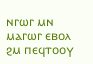ⲛⲅⲱⲅ ⲙⲛ ⲙⲁⲅⲱⲅ ⲉⲃⲟⲗ ϩⲙ ⲡⲉϥⲧⲟⲟⲩ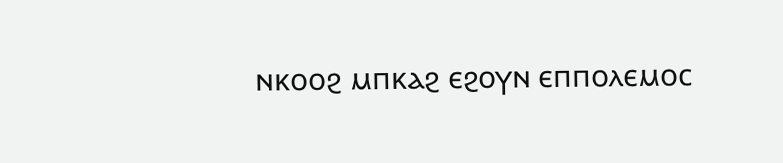ⲛⲕⲟⲟϩ ⲙⲡⲕⲁϩ ⲉϩⲟⲩⲛ ⲉⲡⲡⲟⲗⲉⲙⲟⲥ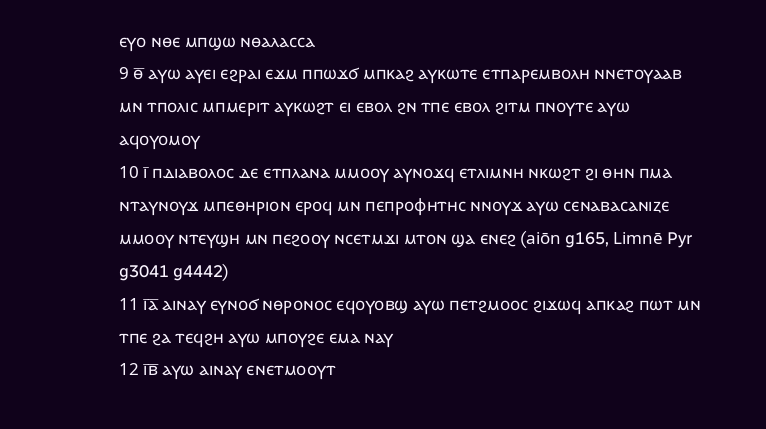ⲉⲩⲟ ⲛⲑⲉ ⲙⲡϣⲱ ⲛⲑⲁⲗⲁⲥⲥⲁ
9 ⲑ̅ ⲁⲩⲱ ⲁⲩⲉⲓ ⲉϩⲣⲁⲓ ⲉϫⲙ ⲡⲡⲱϫϭ ⲙⲡⲕⲁϩ ⲁⲩⲕⲱⲧⲉ ⲉⲧⲡⲁⲣⲉⲙⲃⲟⲗⲏ ⲛⲛⲉⲧⲟⲩⲁⲁⲃ ⲙⲛ ⲧⲡⲟⲗⲓⲥ ⲙⲡⲙⲉⲣⲓⲧ ⲁⲩⲕⲱϩⲧ ⲉⲓ ⲉⲃⲟⲗ ϩⲛ ⲧⲡⲉ ⲉⲃⲟⲗ ϩⲓⲧⲙ ⲡⲛⲟⲩⲧⲉ ⲁⲩⲱ ⲁϥⲟⲩⲟⲙⲟⲩ
10 ⲓ̅ ⲡⲇⲓⲁⲃⲟⲗⲟⲥ ⲇⲉ ⲉⲧⲡⲗⲁⲛⲁ ⲙⲙⲟⲟⲩ ⲁⲩⲛⲟϫϥ ⲉⲧⲗⲓⲙⲛⲏ ⲛⲕⲱϩⲧ ϩⲓ ⲑⲏⲛ ⲡⲙⲁ ⲛⲧⲁⲩⲛⲟⲩϫ ⲙⲡⲉⲑⲏⲣⲓⲟⲛ ⲉⲣⲟϥ ⲙⲛ ⲡⲉⲡⲣⲟⲫⲏⲧⲏⲥ ⲛⲛⲟⲩϫ ⲁⲩⲱ ⲥⲉⲛⲁⲃⲁⲥⲁⲛⲓⲍⲉ ⲙⲙⲟⲟⲩ ⲛⲧⲉⲩϣⲏ ⲙⲛ ⲡⲉϩⲟⲟⲩ ⲛⲥⲉⲧⲙϫⲓ ⲙⲧⲟⲛ ϣⲁ ⲉⲛⲉϩ (aiōn g165, Limnē Pyr g3041 g4442)
11 ⲓ̅ⲁ̅ ⲁⲓⲛⲁⲩ ⲉⲩⲛⲟϭ ⲛⲑⲣⲟⲛⲟⲥ ⲉϥⲟⲩⲟⲃϣ ⲁⲩⲱ ⲡⲉⲧϩⲙⲟⲟⲥ ϩⲓϫⲱϥ ⲁⲡⲕⲁϩ ⲡⲱⲧ ⲙⲛ ⲧⲡⲉ ϩⲁ ⲧⲉϥϩⲏ ⲁⲩⲱ ⲙⲡⲟⲩϩⲉ ⲉⲙⲁ ⲛⲁⲩ
12 ⲓ̅ⲃ̅ ⲁⲩⲱ ⲁⲓⲛⲁⲩ ⲉⲛⲉⲧⲙⲟⲟⲩⲧ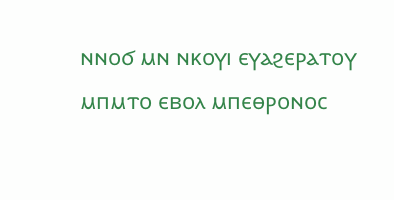ⲛⲛⲟϭ ⲙⲛ ⲛⲕⲟⲩⲓ ⲉⲩⲁϩⲉⲣⲁⲧⲟⲩ ⲙⲡⲙⲧⲟ ⲉⲃⲟⲗ ⲙⲡⲉⲑⲣⲟⲛⲟⲥ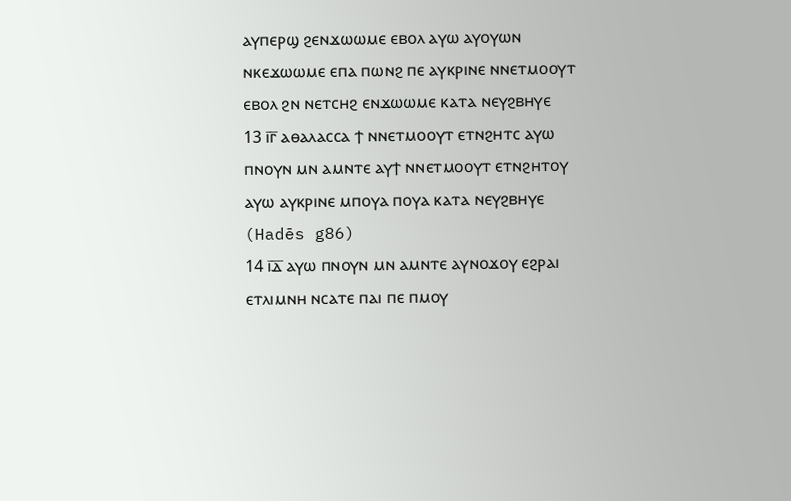ⲁⲩⲡⲉⲣϣ ϩⲉⲛϫⲱⲱⲙⲉ ⲉⲃⲟⲗ ⲁⲩⲱ ⲁⲩⲟⲩⲱⲛ ⲛⲕⲉϫⲱⲱⲙⲉ ⲉⲡⲁ ⲡⲱⲛϩ ⲡⲉ ⲁⲩⲕⲣⲓⲛⲉ ⲛⲛⲉⲧⲙⲟⲟⲩⲧ ⲉⲃⲟⲗ ϩⲛ ⲛⲉⲧⲥⲏϩ ⲉⲛϫⲱⲱⲙⲉ ⲕⲁⲧⲁ ⲛⲉⲩϩⲃⲏⲩⲉ
13 ⲓ̅ⲅ̅ ⲁⲑⲁⲗⲁⲥⲥⲁ ϯ ⲛⲛⲉⲧⲙⲟⲟⲩⲧ ⲉⲧⲛϩⲏⲧⲥ ⲁⲩⲱ ⲡⲛⲟⲩⲛ ⲙⲛ ⲁⲙⲛⲧⲉ ⲁⲩϯ ⲛⲛⲉⲧⲙⲟⲟⲩⲧ ⲉⲧⲛϩⲏⲧⲟⲩ ⲁⲩⲱ ⲁⲩⲕⲣⲓⲛⲉ ⲙⲡⲟⲩⲁ ⲡⲟⲩⲁ ⲕⲁⲧⲁ ⲛⲉⲩϩⲃⲏⲩⲉ (Hadēs g86)
14 ⲓ̅ⲇ̅ ⲁⲩⲱ ⲡⲛⲟⲩⲛ ⲙⲛ ⲁⲙⲛⲧⲉ ⲁⲩⲛⲟϫⲟⲩ ⲉϩⲣⲁⲓ ⲉⲧⲗⲓⲙⲛⲏ ⲛⲥⲁⲧⲉ ⲡⲁⲓ ⲡⲉ ⲡⲙⲟⲩ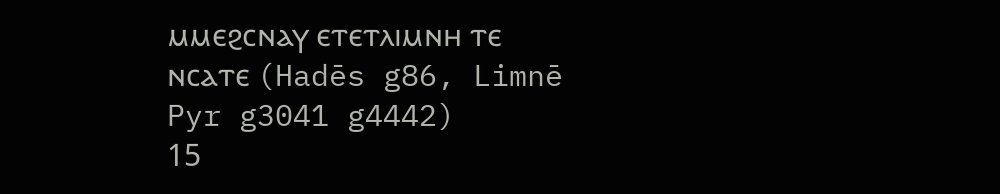ⲙⲙⲉϩⲥⲛⲁⲩ ⲉⲧⲉⲧⲗⲓⲙⲛⲏ ⲧⲉ ⲛⲥⲁⲧⲉ (Hadēs g86, Limnē Pyr g3041 g4442)
15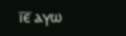ⲓ̅ⲉ̅ ⲁⲩⲱ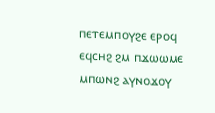ⲡⲉⲧⲉⲙⲡⲟⲩϩⲉ ⲉⲣⲟϥ ⲉϥⲥⲏϩ ϩⲙ ⲡϫⲱⲱⲙⲉ ⲙⲡⲱⲛϩ ⲁⲩⲛⲟϫⲟⲩ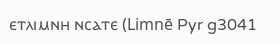ⲉⲧⲗⲓⲙⲛⲏ ⲛⲥⲁⲧⲉ (Limnē Pyr g3041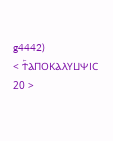g4442)
< Ϯ⳰ⲀⲠⲞⲔⲀⲖⲨⳘⲮⲒⲤ 20 >